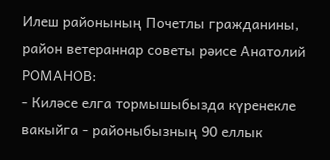Илеш районының Почетлы гражданины, район ветераннар советы рәисе Анатолий РОМАНОВ:
- Киләсе елга тормышыбызда күренекле вакыйга - районыбызның 90 еллык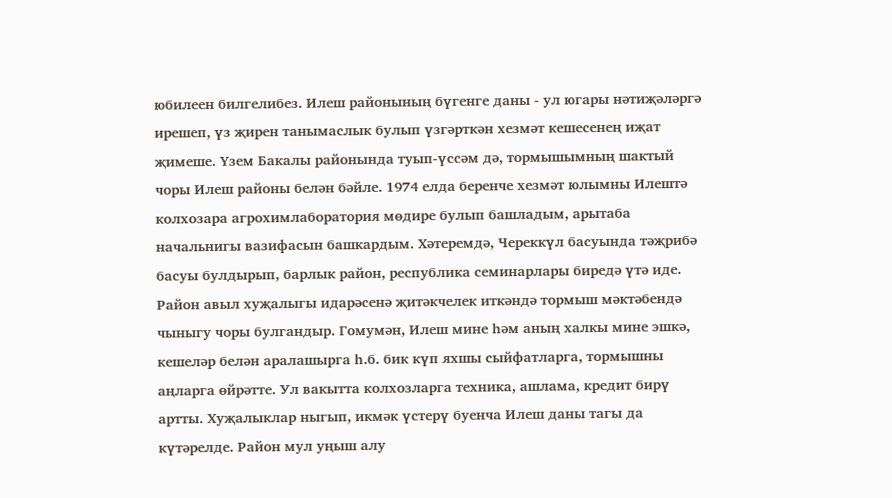юбилеен билгелибез. Илеш районының бүгенге даны - ул югары нәтиҗәләргә ирешеп, үз җирен танымаслык булып үзгәрткән хезмәт кешесенең иҗат җимеше. Үзем Бакалы районында туып-үссәм дә, тормышымның шактый чоры Илеш районы белән бәйле. 1974 елда беренче хезмәт юлымны Илештә колхозара агрохимлаборатория мөдире булып башладым, арытаба начальнигы вазифасын башкардым. Хәтеремдә, Череккүл басуында тәҗрибә басуы булдырып, барлык район, республика семинарлары биредә үтә иде. Район авыл хуҗалыгы идарәсенә җитәкчелек иткәндә тормыш мәктәбендә чыныгу чоры булгандыр. Гомумән, Илеш мине һәм аның халкы мине эшкә, кешеләр белән аралашырга һ.б. бик күп яхшы сыйфатларга, тормышны аңларга өйрәтте. Ул вакытта колхозларга техника, ашлама, кредит бирү артты. Хуҗалыклар ныгып, икмәк үстерү буенча Илеш даны тагы да күтәрелде. Район мул уңыш алу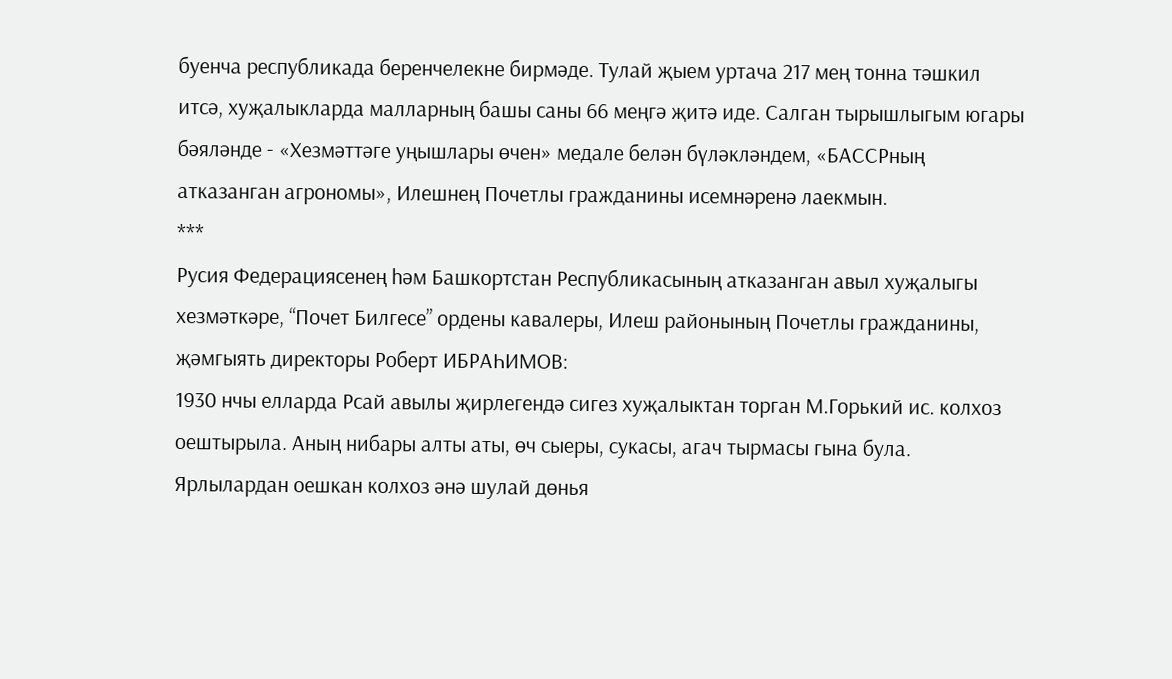буенча республикада беренчелекне бирмәде. Тулай җыем уртача 217 мең тонна тәшкил итсә, хуҗалыкларда малларның башы саны 66 меңгә җитә иде. Салган тырышлыгым югары бәяләнде - «Хезмәттәге уңышлары өчен» медале белән бүләкләндем, «БАССРның атказанган агрономы», Илешнең Почетлы гражданины исемнәренә лаекмын.
***
Русия Федерациясенең һәм Башкортстан Республикасының атказанган авыл хуҗалыгы хезмәткәре, “Почет Билгесе” ордены кавалеры, Илеш районының Почетлы гражданины, җәмгыять директоры Роберт ИБРАҺИМОВ:
1930 нчы елларда Рсай авылы җирлегендә сигез хуҗалыктан торган М.Горький ис. колхоз оештырыла. Аның нибары алты аты, өч сыеры, сукасы, агач тырмасы гына була. Ярлылардан оешкан колхоз әнә шулай дөнья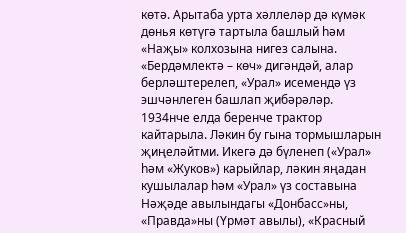көтә. Арытаба урта хәллеләр дә күмәк дөнья көтүгә тартыла башлый һәм «Наҗы» колхозына нигез салына. «Бердәмлектә – көч» дигәндәй, алар берләштерелеп, «Урал» исемендә үз эшчәнлеген башлап җибәрәләр. 1934нче елда беренче трактор кайтарыла. Ләкин бу гына тормышларын җиңеләйтми. Икегә дә бүленеп («Урал» һәм «Жуков») карыйлар, ләкин яңадан кушылалар һәм «Урал» үз составына Нәҗәде авылындагы «Донбасс»ны, «Правда»ны (Үрмәт авылы), «Красный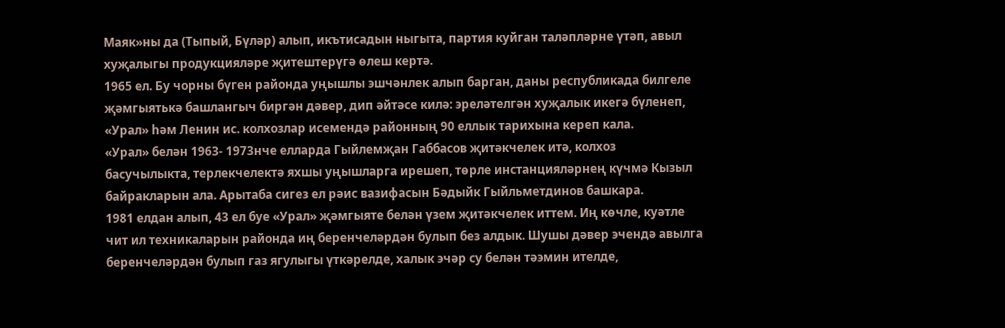Маяк»ны да (Тыпый, Бүләр) алып, икътисадын ныгыта, партия куйган таләпләрне үтәп, авыл хуҗалыгы продукцияләре җитештерүгә өлеш кертә.
1965 ел. Бу чорны бүген районда уңышлы эшчәнлек алып барган, даны республикада билгеле җәмгыятькә башлангыч биргән дәвер, дип әйтәсе килә: эреләтелгән хуҗалык икегә бүленеп, «Урал» һәм Ленин ис. колхозлар исемендә районның 90 еллык тарихына кереп кала.
«Урал» белән 1963- 1973нче елларда Гыйлемҗан Габбасов җитәкчелек итә, колхоз басучылыкта, терлекчелектә яхшы уңышларга ирешеп, төрле инстанцияләрнең күчмә Кызыл байракларын ала. Арытаба сигез ел рәис вазифасын Бәдыйк Гыйльметдинов башкара.
1981 елдан алып, 43 ел буе «Урал» җәмгыяте белән үзем җитәкчелек иттем. Иң көчле, куәтле чит ил техникаларын районда иң беренчеләрдән булып без алдык. Шушы дәвер эчендә авылга беренчеләрдән булып газ ягулыгы үткәрелде, халык эчәр су белән тәэмин ителде,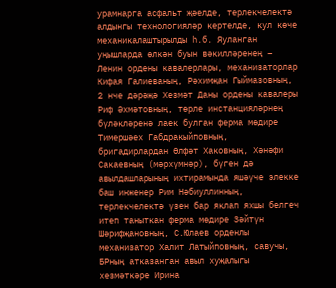урамнарга асфальт җәелде, терлекчелектә алдынгы технологияләр кертелде, кул көче механикалаштырылды һ.б. Яуланган уңышларда өлкән буын вәкилләренең – Ленин ордены кавалерлары, механизаторлар Кифая Галиеваның, Рәхимҗан Гыймазовның, 2 нче дәрәҗә Хезмәт Даны ордены кавалеры Риф Әхмәтовның, төрле инстанцияләрнең бүләкләренә лаек булган ферма мөдире Тимершәех Габдракыйповның, бригадирлардан Өлфәт Хаковның, Хәнәфи Сакаевның (мәрхүмнәр), бүген дә авылдашларының ихтирамында яшәүче элекке баш инженер Рим Нәбиуллинның, терлекчелектә үзен бар яклап яхшы белгеч итеп таныткан ферма мөдире Зәйтүн Шәрифҗановның, С.Юлаев орденлы механизатор Халит Латыйповның, савучы, БРның атказанган авыл хуҗалыгы хезмәткәре Ирина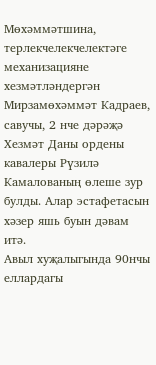Мөхәммәтшина, терлекчелекчелектәге механизацияне хезмәтләндергән Мирзамөхәммәт Кадраев, савучы, 2 нче дәрәҗә Хезмәт Даны ордены кавалеры Рүзилә Камалованың өлеше зур булды. Алар эстафетасын хәзер яшь буын дәвам итә.
Авыл хуҗалыгында 90нчы еллардагы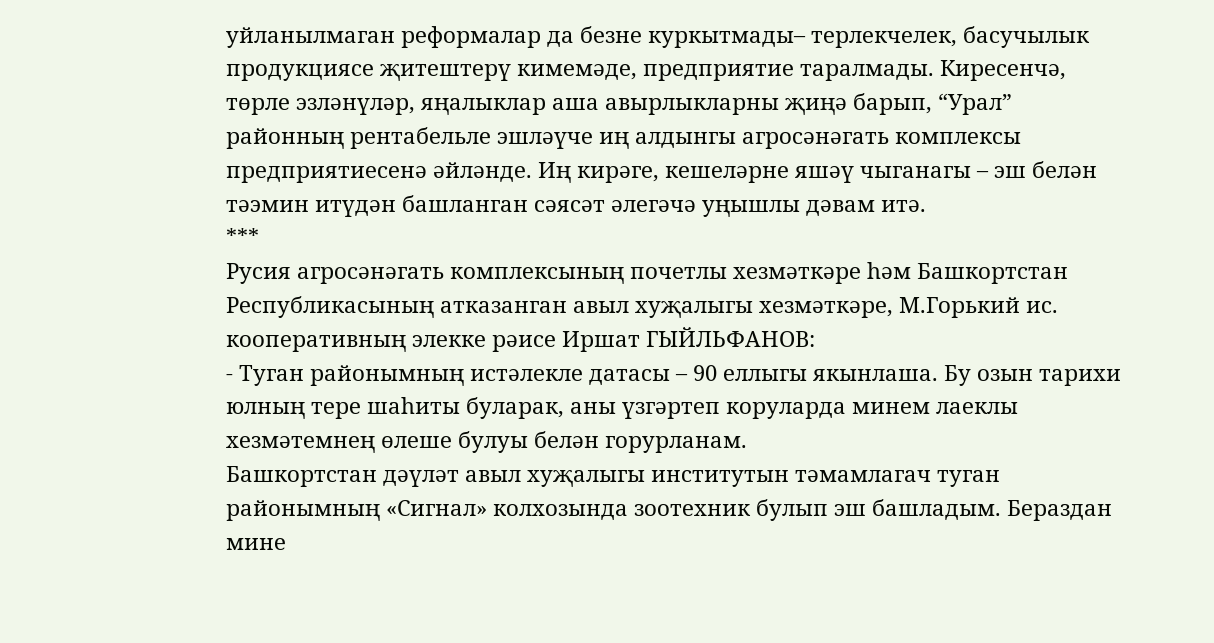уйланылмаган реформалар да безне куркытмады– терлекчелек, басучылык продукциясе җитештерү кимемәде, предприятие таралмады. Киресенчә, төрле эзләнүләр, яңалыклар аша авырлыкларны җиңә барып, “Урал” районның рентабельле эшләүче иң алдынгы агросәнәгать комплексы предприятиесенә әйләнде. Иң кирәге, кешеләрне яшәү чыганагы – эш белән тәэмин итүдән башланган сәясәт әлегәчә уңышлы дәвам итә.
***
Русия агросәнәгать комплексының почетлы хезмәткәре һәм Башкортстан Республикасының атказанган авыл хуҗалыгы хезмәткәре, М.Горький ис. кооперативның элекке рәисе Иршат ГЫЙЛЬФАНОВ:
- Туган районымның истәлекле датасы – 90 еллыгы якынлаша. Бу озын тарихи юлның тере шаһиты буларак, аны үзгәртеп коруларда минем лаеклы хезмәтемнең өлеше булуы белән горурланам.
Башкортстан дәүләт авыл хуҗалыгы институтын тәмамлагач туган районымның «Сигнал» колхозында зоотехник булып эш башладым. Бераздан мине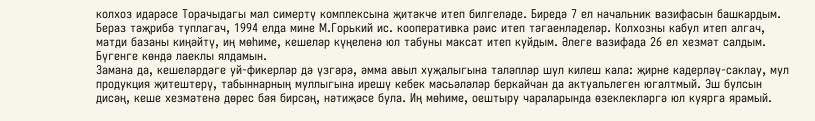колхоз идарәсе Торачыдагы мал симертү комплексына җитәкче итеп билгеләде. Биредә 7 ел начальник вазифасын башкардым. Бераз тәҗрибә туплагач, 1994 елда мине М.Горький ис. кооперативка рәис итеп тәгаенләделәр. Колхозны кабул итеп алгач, матди базаны киңәйтү, иң мөһиме, кешеләр күңеленә юл табуны максат итеп куйдым. Әлеге вазифада 26 ел хезмәт салдым. Бүгенге көндә лаеклы ялдамын.
Замана да, кешеләрдәге уй-фикерләр дә үзгәрә, әмма авыл хуҗалыгына таләпләр шул килеш кала: җирне кадерләү-саклау, мул продукция җитештерү, табыннарның муллыгына ирешү кебек мәсьәләләр беркайчан да актуальлеген югалтмый. Эш булсын дисәң, кеше хезмәтенә дөрес бәя бирсәң, нәтиҗәсе була. Иң мөһиме, оештыру чараларында өзеклекләргә юл куярга ярамый.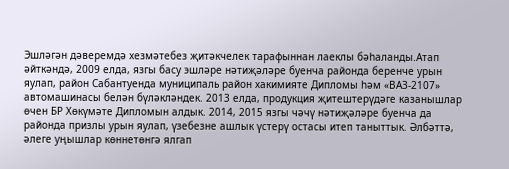Эшләгән дәверемдә хезмәтебез җитәкчелек тарафыннан лаеклы бәһаланды.Атап әйткәндә, 2009 елда, язгы басу эшләре нәтиҗәләре буенча районда беренче урын яулап, район Сабантуенда муниципаль район хакимияте Дипломы һәм «ВАЗ-2107» автомашинасы белән бүләкләндек. 2013 елда, продукция җитештерүдәге казанышлар өчен БР Хөкүмәте Дипломын алдык. 2014, 2015 язгы чәчү нәтиҗәләре буенча да районда призлы урын яулап, үзебезне ашлык үстерү остасы итеп таныттык. Әлбәттә, әлеге уңышлар көннетөнгә ялгап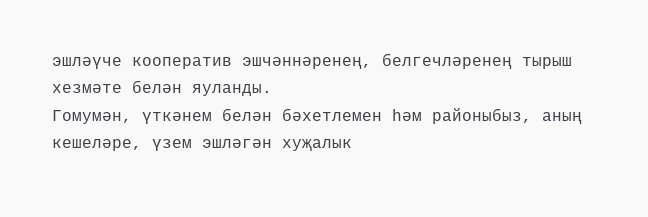эшләүче кооператив эшчәннәренең, белгечләренең тырыш хезмәте белән яуланды.
Гомумән, үткәнем белән бәхетлемен һәм районыбыз, аның кешеләре, үзем эшләгән хуҗалык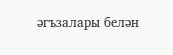әгъзалары белән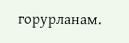горурланам.